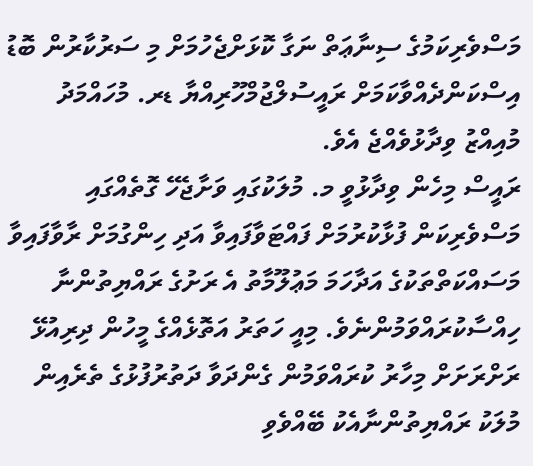މަސްވެރިކަމުގެ ސިނާޢަތް ނަގާ ކޮޅަށްޖެހުމަށް މި ސަރުކާރުން ބޮޑު އިސްކަންދެއްވާކަމަށް ރައީސުލްޖުމްހޫރިއްޔާ ޑރ. މުހައްމަދު މުއިއްޒު ވިދާޅުވެއްޖެ އެވެ.
ރައީސް މިހެން ވިދާޅުވީ މ. މުލަކުގައި ވަށާޖެހޭ ގޮތެއްގައި މަސްވެރިކަން ފުޅާކުރުމަށް ފައްޓަވާފައިވާ އަދި ހިންގުމަށް ރާވާފައިވާ މަސައްކަތްތަކުގެ އަދާހަމަ މަޢުލޫމާތު އެ ރަށުގެ ރައްޔިތުންނާ ހިއްސާކުރައްވަމުންނެވެ. މިއީ ހަތަރު އަތޮޅެއްގެ މީހުން ދިރިއުޅޭ ރަށްރަށަށް މިހާރު ކުރައްވަމުން ގެންދަވާ ދަތުރުފުޅުގެ ތެރެއިން މުލަކު ރައްޔިތުންނާއެކު ބޭއްވެވި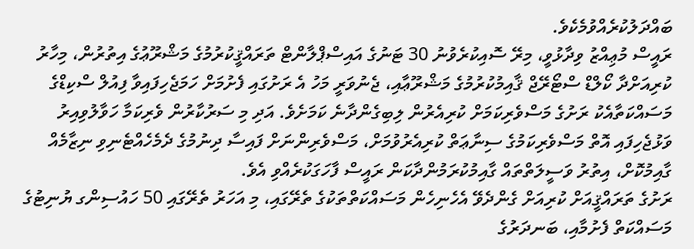ބައްދަލުކުރެއްވުމެކެވެ.
ރައީސް މުޢިއްޒު ވިދާޅުވީ، މިރޭ ސޮއިކުރެވުނު 30 ޓަނުގެ އައިސްޕްލާންޓް ތަރައްޤީކުރުމުގެ މަޝްރޫޢުގެ އިތުރުން، މިހާރު ކުރިއަށްދާ ކޯލްޑް ސްޓޯރޭޖް ޤާއިމުކުރުމުގެ މަޝްރޫޢާއި، ޖެނުވަރީ މަހު އެ ރަށުގައި ފެށުމަށް ހަމަޖެހިފައިވާ ފިއުލް ސްކިޑްގެ މަސައްކަތާއެކު ރަށުގެ މަސްވެރިކަމަށް ކުރިއެރުން ލިބިގެންދާނެ ކަމަށެވެ. އަދި މި ސަރުކާރުން ވެރިކަމާ ހަވާލުވިއިރު ވަޅުޖެހިފައި އޮތް މަސްވެރިކަމުގެ ސިނާޢަތް ކުރިއެރުވުމަށް، މަސްވެރިންނަށް ފައިސާ ދިނުމުގެ ދެމެހެއްޓެނިވި ނިޒާމެއް ގާއިމުކޮށް، އިތުރު ވަސީލަތްތައް ގާއިމުކުރަމުންދާކަން ރައީސް ފާހަގަކުރެއްވި އެވެ.
ރަށުގެ ތަރައްޤީއަށް ކުރިއަށް ގެންދެވޭ އެހެނިހެން މަސައްކަތްތަކުގެ ތެރޭގައި، މި އަހަރު ތެރޭގައި 50 ހައުސިންގ ޔުނިޓުގެ މަސައްކަތް ފެށުމާއި، ބަނދަރުގެ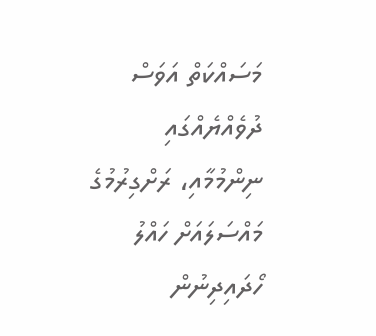މަސައްކަތް އަވަސް ދުވެއްޔެއްގައި ނިންމުމާއި، ރަށްގިރުމުގެ މައްސަލައަށް ހައްލު ހޯދައިދިނުން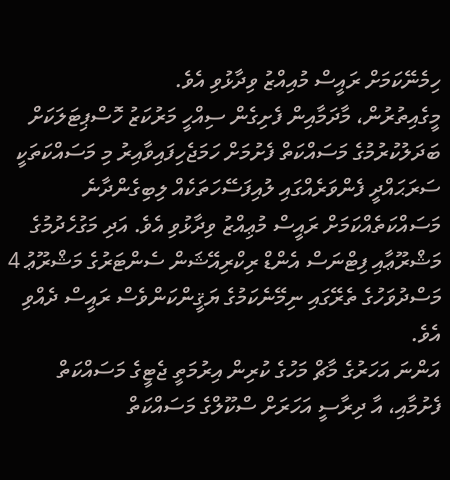ހިމެނޭކަމަށް ރައީސް މުއިއްޒު ވިދާޅުވި އެވެ.
މީގެއިތުރުން، މާދަމާއިން ފެށިގެން ސިއްހީ މަރުކަޒު ހޮސްޕިޓަލަކަށް ބަދަލުކުރުމުގެ މަސައްކަތް ފެށުމަށް ހަމަޖެހިފައިވާއިރު މި މަސައްކަތަކީ ސަރަޙައްދީ ފެންވަރެއްގައި ލުއިފަސޭހަތަކެއް ލިބިގެންދާނެ މަސައްކަތެއްކަމަށް ރައީސް މުޢިއްޒު ވިދާޅުވި އެވެ. އަދި މަގުހެދުމުގެ މަޝްރޫޢާއި ފިޓްނަސް އެންޑް ރިކްރިއޭޝަން ސެންޓަރުގެ މަޝްރޫޢު 4 މަސްދުވަހުގެ ތެރޭގައި ނިމޭނެކަމުގެ ޔަޤީންކަންވެސް ރައީސް ދެއްވި އެވެ.
އަންނަ އަހަރުގެ މާޗް މަހުގެ ކުރިން އިރުމަތީ ޖެޓީގެ މަސައްކަތް ފެށުމާއި، އާ ދިރާސީ އަހަރަށް ސްކޫލްގެ މަސައްކަތް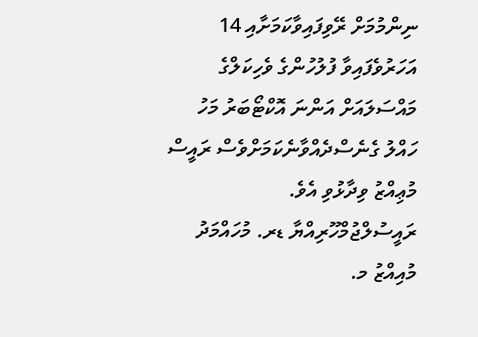ނިންމުމަށް ރޭވިފައިވާކަމަށާއި 14 އަހަރުވެފައިވާ ފުލުހުންގެ ވެހިކަލްގެ މައްސަލައަށް އަންނަ އޮކްޓޯބަރު މަހު ހައްލު ގެނެސްދެއްވާނެކަމަށްވެސް ރައީސް މުޢިއްޒު ވިދާޅުވި އެވެ.
ރައީސުލްޖުމްހޫރިއްޔާ ޑރ. މުހައްމަދު މުއިއްޒު މ.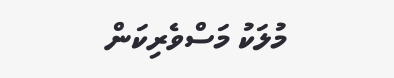މުލަކު މަސްވެރިކަން